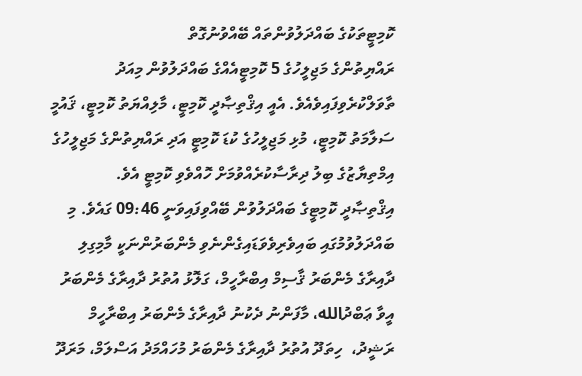ކޮމިޓީތަކުގެ ބައްދަލުވުންތައް ބޭއްވުނުގޮތް
ރައްޔިތުންގެ މަޖިލީހުގެ 5 ކޮމިޓީއެއްގެ ބައްދަލުވުން މިއަދު ތާވަލްކުރެވިފައިވެއެވެ. އެއީ އިޤްތިޞާދީ ކޮމިޓީ، މާލިއްޔަތު ކޮމިޓީ، ޤައުމީ ސަލާމަތު ކޮމިޓީ، މުޅި މަޖިލީހުގެ ކުޑަ ކޮމިޓީ އަދި ރައްޔިތުންގެ މަޖިލީހުގެ އިމްތިޔާޒުގެ ބިލު ދިރާސާކުރެއްވުމަށް ހޮއްވެވި ކޮމިޓީ އެވެ.
އިޤްތިޞާދީ ކޮމިޓީގެ ބައްދަލުވުން ބޭއްވިފައިވަނީ 09:46 ގައެވެ. މި ބައްދަލުވުމުގައި ބައިވެރިވެވަޑައިގެންނެވި މެންބަރުންނަކީ މާމިގިލި ދާއިރާގެ މެންބަރު ޤާސިމް އިބްރާހީމް، ގަލޮޅު އުތުރު ދާއިރާގެ މެންބަރު އީވާ ޢަބްދުالله، މާފަންނު ދެކުނު ދާއިރާގެ މެންބަރު އިބްރާހީމް ރަޝީދު،  ހިތަދޫ އުތުރު ދާއިރާގެ މެންބަރު މުހައްމަދު އަސްލަމް، މަރަދޫ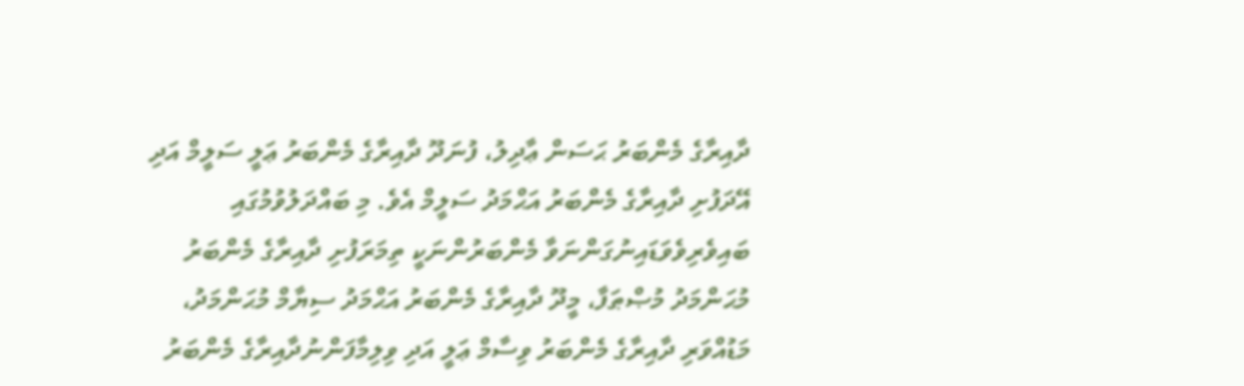ދާއިރާގެ މެންބަރު ޙަސަން ޢާދިލު، ފުނަދޫ ދާއިރާގެ މެންބަރު ޢަލީ ސަލީމް އަދި އޭދަފުށި ދާއިރާގެ މެންބަރު އަޙްމަދު ސަލީމް އެވެ. މި ބައްދަލުވުމުގައި ބައިވެރިވެވަޑައިނުގަންނަވާ މެންބަރުންނަކީ ތިމަރަފުށި ދާއިރާގެ މެންބަރު މުޙަންމަދު މުޞްޠަފާ، މީދޫ ދާއިރާގެ މެންބަރު އަޙްމަދު ސިޔާމް މުޙަންމަދު، މަޑުއްވަރި ދާއިރާގެ މެންބަރު ވިސާމް ޢަލީ އަދި ވިލިމާފަންނުދާއިރާގެ މެންބަރު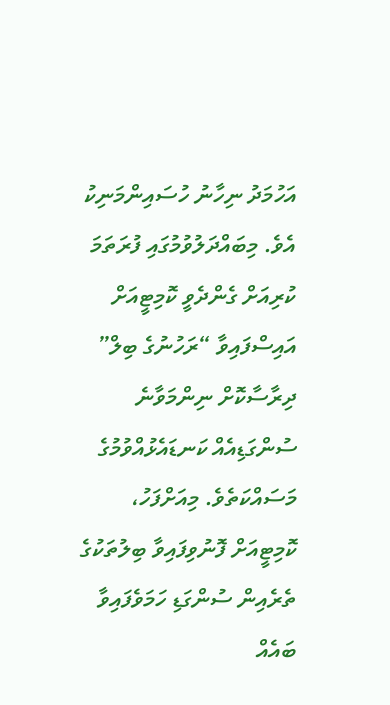އަހުމަދު ނިހާނު ހުސައިންމަނިކު އެވެ. މިބައްދަލުވުމުގައި ފުރަތަމަ ކުރިއަށް ގެންދެވީ ކޮމިޓީއަށް އައިސްފައިވާ “ރަހުނުގެ ބިލް” ދިރާސާކޮށް ނިންމަވާނެ ސުންގަޑިއެއް ކަނޑައެޅުއްވުމުގެ މަސައްކަތެވެ. މިއަށްފަހު، ކޮމިޓީއަށް ފޮނުވިފައިވާ ބިލުތަކުގެ ތެރެއިން ސުންގަޑި ހަމަވެފައިވާ ބައެއް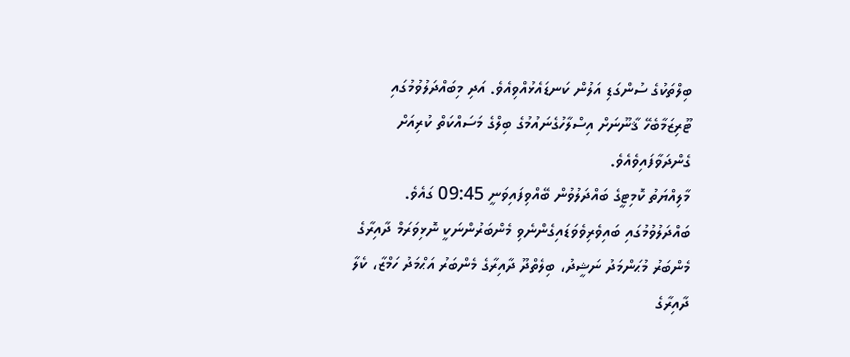ބިލްތަކުގެ ސުންގަޑި އަލުން ކަނޑައެޅުއްވިއެވެ. އަދި މިބައްދަލުވުމުގައި ޓޫރިޒަމާބެހޭ ޤާނޫނަށް އިސްލާހުގެނައުމުގެ ބިލްގެ މަސައްކަތް ކުރިއަށް ގެންދަވާފައިވެއެވެ.
މާލިއްޔަތު ކޮމިޓީގެ ބައްދަލުވުން ބޭއްވިފައިވަނީ 09:45 ގައެވެ. ބައްދަލުވުމުގައި ބައިވެރިވެވަޑައިގެންނެވި މެންބަރުންނަކީ ނޮޅިވަރަމް ދާއިރާގެ މެންބަރު މުޙަންމަދު ނަޝީދު، ބިލެތްދޫ ދާއިރާގެ މެންބަރު އަޙްމަދު ހަމްޒާ، ކެލާ ދާއިރާގެ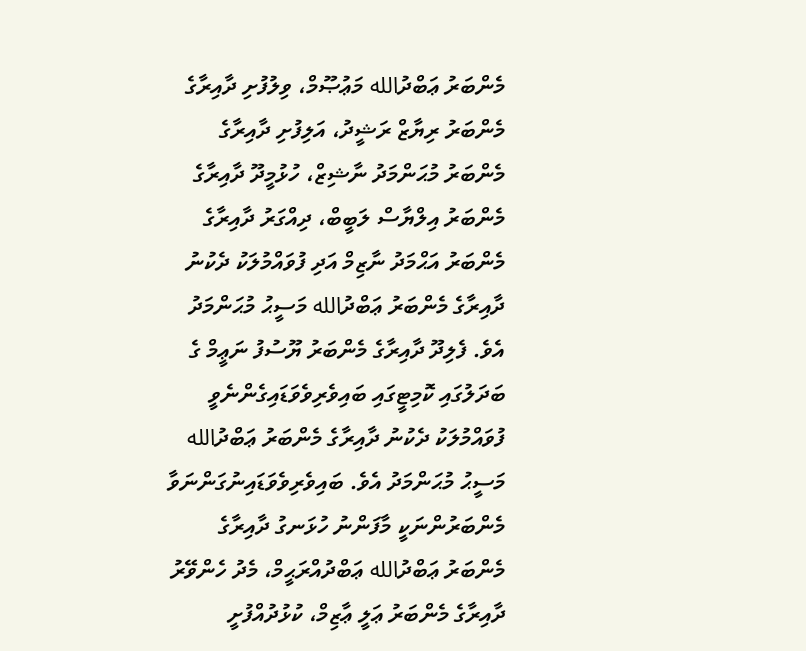މެންބަރު ޢަބްދުالله މަޢުޞޫމް، ވިލުފުށި ދާއިރާގެ މެންބަރު ރިޔާޒް ރަޝީދު، އަލިފުށި ދާއިރާގެ މެންބަރު މުޙަންމަދު ނާޝިޒް، ހުޅުމީދޫ ދާއިރާގެ މެންބަރު އިލްޔާސް ލަބީބް، ދިއްގަރު ދާއިރާގެ މެންބަރު އަޙްމަދު ނާޒިމް އަދި ފުވައްމުލަކު ދެކުނު ދާއިރާގެ މެންބަރު ޢަބްދުالله މަސީޙު މުޙަންމަދު އެވެ. ފެލިދޫ ދާއިރާގެ މެންބަރު ޔޫސުފު ނަޢީމް ގެ ބަދަލުގައި ކޮމިޓީގައި ބައިވެރިވެވަޑައިގެންނެވީ ފުވައްމުލަކު ދެކުނު ދާއިރާގެ މެންބަރު ޢަބްދުالله މަސީޙު މުޙަންމަދު އެވެ. ބައިވެރިވެވަޑައިނުގަންނަވާ މެންބަރުންނަކީ މާފަންނު ހުޅަނގު ދާއިރާގެ މެންބަރު ޢަބްދުالله ޢަބްދުއްރަޙީމް، މެދު ހެންވޭރު ދާއިރާގެ މެންބަރު ޢަލީ ޢާޒިމް، ކުޅުދުއްފުށީ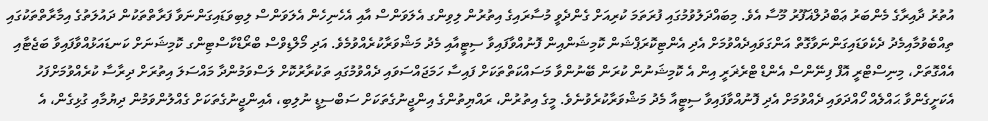އުތުރު ދާއިރާގެ މެންބަރު ޢަބްދުލްޣަފޫރު މޫސާ އެވެ. މިބައްދަލުވުމުގައި ފުރަތަމަ ކުރިއަށް ގެންދެވީ މުސާރައިގެ އިތުރުން ލިވިންގ އެލަވަންސް އާއި އެހެނިހެން އެލަވަންސް ލިބިވަޑައިގަންނަވާ ފަރާތްތަކުން ދައުލަތުގެ އިމާރާތްތަކުގައި ތިއްބެވުމާއިމެދު ދެކެވަޑައިގަންނަވާގޮތް އަންގަވައިދެއްވުމަށް އެދި އެންޓިކޮރަޕްޝަން ކޮމިޝަންއިން ފޮނުއްވާފައިވާ ސިޓީއާއި މެދު މަޝްވަރާކުރެއްވުމެވެ. އަދި މޯލްޑިވްސް ބްރޯޑްކާސްޓިންގ ކޮމިޝަނަށް ކަނޑައަޅުއްވާފައިވާ ބަޖެޓާއި އެއްގޮތަށް، މިނިސްޓްރީ އޮފް ފިނޭންސް އެންޑް ޓްރެޜަރީ އިން އެ ކޮމިޝަނުން ކުރަން ބޭނުންވާ މަސައްކަތްތަކަށް ފައިސާ ހަމަޖައްސަވައި ދެއްވުމުގައި ތަކުރާރުކޮށް ލަސްވަމުންދާ މައްސަލަ އިތުރަށް ދިރާސާ ކުރެއްވުމަށްފަހު އެކަށީގެންވާ ޙައްލެއް ހޯއްދަވައި ދެއްވުމަށް އެދި ފޮނުއްވާފައިވާ ސިޓީއާ މެދު މަޝްވަރާކުރެވުނެވެ. މީގެ އިތުރުން، ރައްޔިތުންގެ އިންޖީނުގެތަކަށް ސަބްސިޑީ ނުލިބި، އެއިންޖީނުގެތަކަށް ގެއްލުންވަމުން ދިޔުމާއި ގުޅިގެން، އެ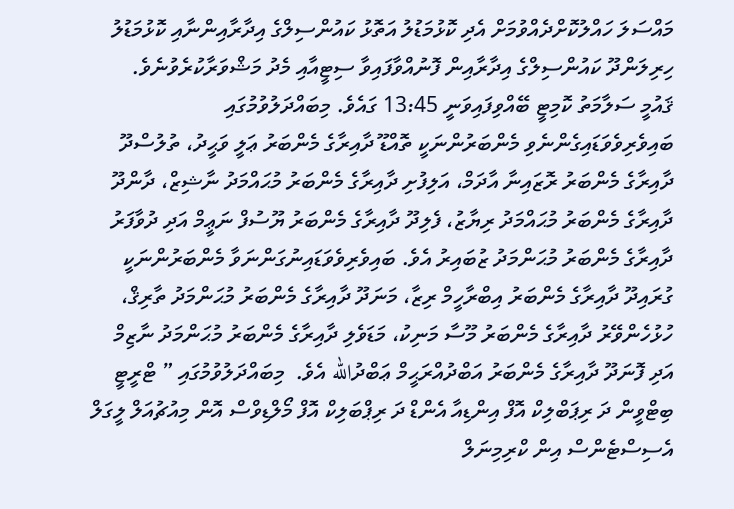މައްސަލަ ހައްލުކޮށްދެއްވުމަށް އެދި ކޮޅުމަޑުލު އަތޮޅު ކައުންސިލްގެ އިދާރާއިންނާއި ކޮޅުމަޑުލު ހިރިލަންދޫ ކައުންސިލްގެ އިދާރާއިން ފޮނުއްވާފައިވާ ސިޓީއާއި މެދު މަޝްވަރާކުރެވުނެވެ.
ޤައުމީ ސަލާމަތު ކޮމިޓީ ބޭއްވިފައިވަނީ 13:45 ގައެވެ. މިބައްދަލުވުމުގައި ބައިވެރިވެވަޑައިގެންނެވި މެންބަރުންނަކީ ތޮއްޑޫ ދާއިރާގެ މެންބަރު ޢަލީ ވަޙީދު، ތުލުސްދޫ ދާއިރާގެ މެންބަރު ރޮޒައިނާ އާދަމް، އަލިފުށި ދާއިރާގެ މެންބަރު މުޙައްމަދު ނާޝިޒް، ދާންދޫ ދާއިރާގެ މެންބަރު މުޙައްމަދު ރިޔާޒު، ފެލިދޫ ދާއިރާގެ މެންބަރު ޔޫސުފް ނަޢީމް އަދި ދުވާފަރު ދާއިރާގެ މެންބަރު މުޙަންމަދު ޒުބައިރު އެވެ. ބައިވެރިވެވަޑައިނުގަންނަވާ މެންބަރުންނަކީ ގުރައިދޫ ދާއިރާގެ މެންބަރު އިބްރާހީމް ރިޒާ، މަނަދޫ ދާއިރާގެ މެންބަރު މުޙަންމަދު ތާރިޤް، ހުޅުހެންވޭރު ދާއިރާގެ މެންބަރު މޫސާ މަނިކު، މަޑަވެލި ދާއިރާގެ މެންބަރު މުޙަންމަދު ނާޒިމް އަދި ފޮނަދޫ ދާއިރާގެ މެންބަރު އަބްދުއްރަޙީމް ޢަބްދުالله އެވެ.  މިބައްދަލުވުމުގައި ” ޓްރީޓީ ބިޓްވީން ދަ ރިޕަބްލިކް އޮފް އިންޑިއާ އެންޑް ދަ ރިޕްބަލިކް އޮފް މޯލްޑިވްސް އޮން މިއުޗުއަލް ލީގަލް އެސިސްޓެންސް އިން ކްރިމިނަލް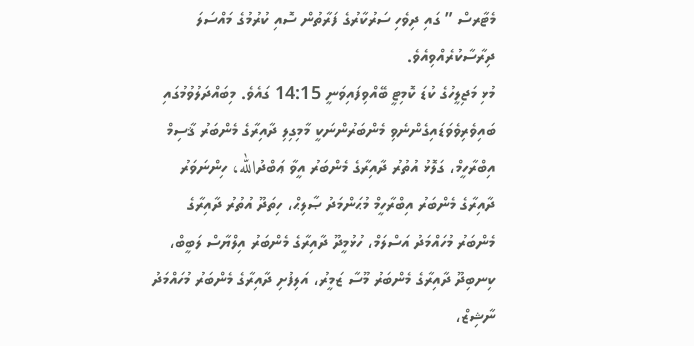މެޓާރސް ” ގައި ދިވެހި ސަރުކާރުގެ ފަރާތުން ސޮއި ކުރުމުގެ މައްސަލަ ދިރާސާކުރެއްވިއެވެ.
މުޅި މަޖިލީހުގެ ކުޑަ ކޮމިޓީ ބޭއްވިފައިވަނީ 14:15 ގައެވެ. މިބައްދަލުވުމުގައި ބައިވެރިވެވަޑައިގެންނެވި މެންބަރުންނަކީ މާމިގިލި ދާއިރާގެ މެންބަރު ޤާސިމް އިބްރާހީމް، ގަލޮޅު އުތުރު ދާއިރާގެ މެންބަރު އީވާ ޢަބްދުالله، ހިންނަވަރު ދާއިރާގެ މެންބަރު އިބްރާހީމް މުޙަންމަދު ޞާލިޙް، ހިތަދޫ އުތުރު ދާއިރާގެ މެންބަރު މުހައްމަދު އަސްލަމް، ހުޅުމީދޫ ދާއިރާގެ މެންބަރު އިލްޔާސް ލަބީބް، ކިނބިދޫ ދާއިރާގެ މެންބަރު މޫސާ ޒަމީރު، އަލިފުށި ދާއިރާގެ މެންބަރު މުހައްމަދު ނާޝިޒް،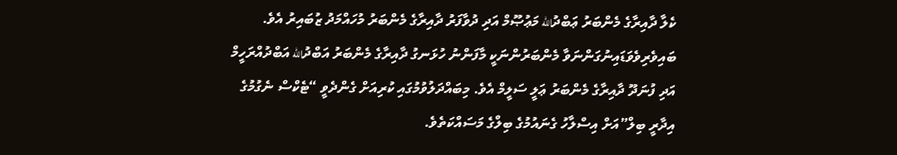ކެލާ ދާއިރާގެ މެންބަރު ޢަބްދުالله މަޢުޞޫމް އަދި ދުވާފަރު ދާއިރާގެ މެންބަރު މުހައްމަދު ޒުބައިރު އެވެ. ބައިވެރިވެވަޑައިނުގަންނަވާ މެންބަރުންނަކީ މާފަންނު ހުޅަނގު ދާއިރާގެ މެންބަރު އަބްދުالله އަބްދުއްރަހީމް އަދި ފުނަދޫ ދާއިރާގެ މެންބަރު ޢަލީ ސަލީމް އެވެ. މިބައްދަލުވުމުގައި ކުރިއަށް ގެންދެވީ “ޓެކްސް ނެގުމުގެ އިދާރީ ބިލް”އަށް އިސްލާހު ގެނައުމުގެ ބިލްގެ މަސައްކަތެވެ.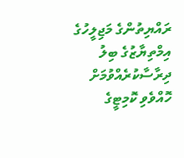ރައްޔިތުންގެ މަޖިލީހުގެ އިމްތިޔާޒުގެ ބިލު ދިރާސާކުރެއްވުމަށް ހޮއްވެވި ކޮމިޓީގެ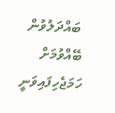ބައްދަލުވުން ބޭއްވުމަށް ހަމަޖެހިފައިވަނީ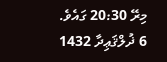މިރޭ 20:30 ގައެވެ.
6 ޛުލްޤަޢިދާ 1432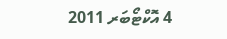4 އޮކްޓޯބަރ 2011